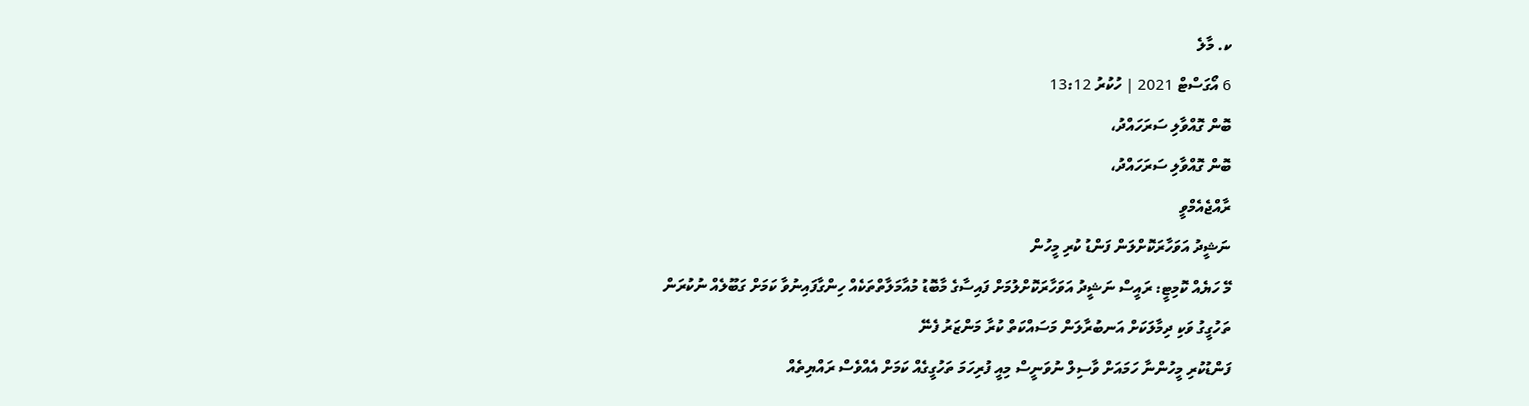ކ. މާލެ
6 އޯގަސްޓް 2021 | ހުކުރު 13:12
ބޮން ގޮއްވާލި ސަރަހައްދު،
ބޮން ގޮއްވާލި ސަރަހައްދު،
ރާއްޖެއެމްވީ
ނަޝީދު އަވަހާރަކޮށްލަން ފަންޑު ކުރި މީހުން
މޭ ހަޔެއް ކޮމިޓީ: ރައީސް ނަޝީދު އަވަހާރަކޮށްލުމަށް ފައިސާގެ މާބޮޑު މުއާމަލާތްތަކެއް ހިންގާފައިނުވާ ކަމަށް ގަބޫލެއް ނުކުރަން
ތަހުގީގު ވަކި ދިމާލަކަށް އަނބުރާލަން މަސައްކަތް ކުރާ މަންޒަރު ފެނޭ
ފަންޑުކުރި މީހުންނާ ހަމައަށް ވާސިލް ނުވަނީސް މިއީ ފުރިހަމަ ތަހުގީގެއް ކަމަށް އެއްވެސް ރައްޔިތެއް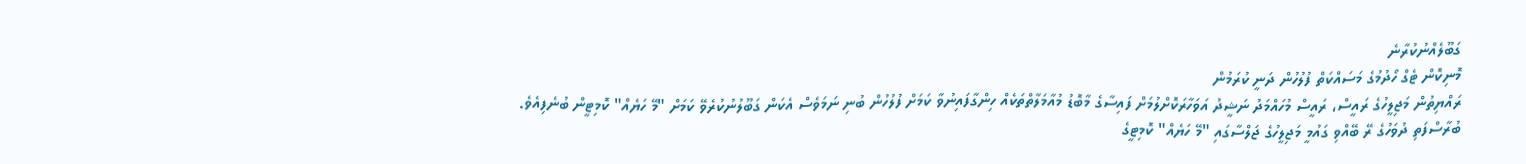ގަބޫލެއްނުކުރާނެ
މޮނިކޮން ޓެގް ހޯދުމުގެ މަސައްކަތް ފުލުހުން ދަނީ ކުރަމުން
ރައްޔިތުން މަޖިލީހުގެ ރައީސް، ރައީސް މުހައްމަދު ނަޝީދު އަވަހާރަކޮށްލުމަށް ފައިސާގެ މާބޮޑު މުއާމަލާތްތަކެއް ހިންގާފައިނުވާ ކަމަށް ފުލުހުން ބުނި ނަމަވެސް އެކަން ގަބޫލުނުކުރެވޭ ކަމަށް "މޭ ހަޔެއް" ކޮމިޓީން ބުނެފިއެވެ.
ބުރާސްފަތި ދުވަހުގެ ރޭ ބޭއްވި ގައުމީ މަޖިލީހުގެ ޖަލްސާގައި "މޭ ހަޔެއް" ކޮމިޓީގެ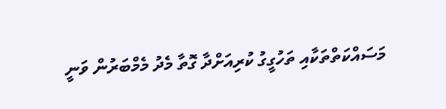މަސައްކަތްތަކާއި ތަހުގީގު ކުރިއަށްދާ ގޮތާ މެދު މެމްބަރުން ވަނީ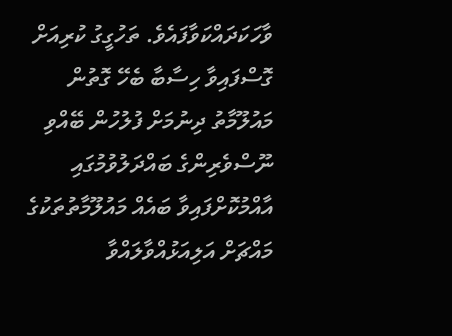ވާހަކަދައްކަވާފައެވެ. ތަހުގީގު ކުރިއަށް ގޮސްފައިވާ ހިސާބާ ބެހޭ ގޮތުން މައުލޫމާތު ދިނުމަށް ފުލުހުން ބޭއްވި ނޫސްވެރިންގެ ބައްދަލުވުމުގައި އާއްމުކޮށްފައިވާ ބައެއް މައުލޫމާތުތަކުގެ މައްޗަށް އަލިއަޅުއްވާލައްވާ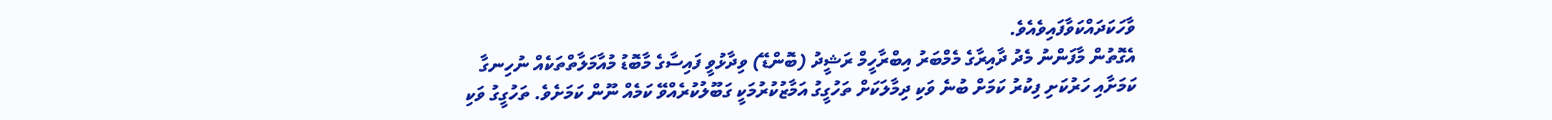ވާހަކަދައްކަވާފައިވެއެވެ.
އެގޮތުން މާފަންނު މެދު ދާއިރާގެ މެމްބަރު އިބްރާހީމް ރަޝީދު (ބޮންޑޭ) ވިދާޅުވީ ފައިސާގެ މާބޮޑު މުއާމަލާތްތަކެއް ނުހިނގާ ކަމަށާއި ހަރުކަށި ފިކުރު ކަމަށް ބުނެ ވަކި ދިމާލަކަށް ތަހުގީގު އަމާޒުކުރުމަކީ ގަބޫލުކުރެއްވޭ ކަމެއް ނޫން ކަމަށެވެ. ތަހުގީގު ވަކި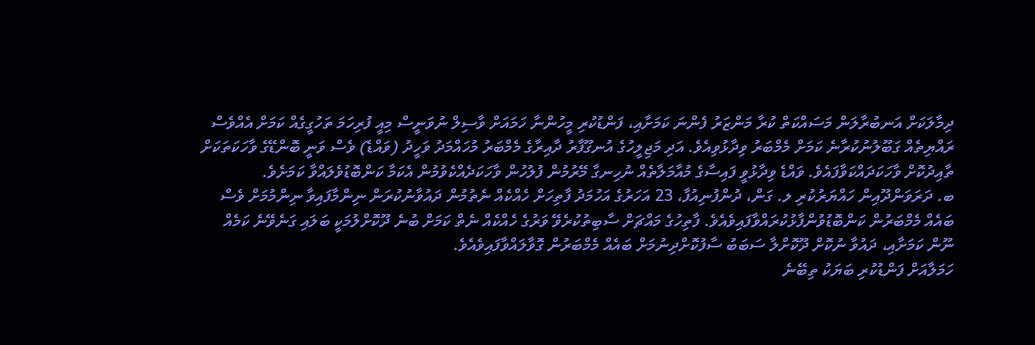ދިމާލަކަށް އަނބުރާލަން މަސައްކަތް ކުރާ މަންޒަރު ފެންނަ ކަމަށާއި، ފަންޑުކުރި މީހުންނާ ހަމައަށް ވާސިލް ނުވަނީސް މިއީ ފުރިހަމަ ތަހުގީގެއް ކަމަށް އެއްވެސް ރައްޔިތެއް ގަބޫލުނުކުރާނެ ކަމަށް މެމްބަރު ވިދާޅުވިއެވެ. އަދި މަޖިލީހުގެ އުނގޫފާރު ދާއިރާގެ މެމްބަރު މުހައްމަދު ވަހީދު (ވައްޑެ) ވެސް ވަނީ ބޮންޑޭގެ ވާހަކަތަކަށް ތާއިދުކޮށް ވާހަކަދައްކަވާފައެވެ. ވައްޑެ ވިދާޅުވީ ފައިސާގެ މުއާމަލާތެއް ނުހިނގާ މޭރުމުން ފުލުހުން ވާހަކަދެއްކެވުމުން އެކަމާ ކަންބޮޑުވެލައްވާ ކަމަށެވެ.
ބ. ދަރަވަންދޫއިން ހައްޔަރުކުރި ލ. ގަން، ދުންފުނިއުފާ، 23 އަހަރުގެ އަހުމަދު ފާތިހަށް ހެއްކެއް ނެތުމުން ދައުވާނުކުރަން ނިންމާފައިވާ ނިންމުމަށް ވެސް ބައެއް މެމްބަރުން ކަންބޮޑުވުންފާޅުކުރައްވާފައިވެއެވެ. ފާތިހުގެ މައްޗަށް ސާބިތުކުރެވޭ ވަރުގެ ހެއްކެއް ނެތް ކަމަށް ބުނެ ދޫކޮށްލުމަކީ ބަލައި ގަނެވޭނެ ކަމެއް ނޫން ކަމަށާއި، ދައުވާ ނުކޮށް ދޫކޮށްލާ ސަބަބު ސާފުކޮށްދިނުމަށް ބައެއް މެމްބަރުން ގޮވާލައްވާފައިވެއެވެ.
ހަމަލާއަށް ފަންޑުކުރި ބަޔަކު ތިބޭނެ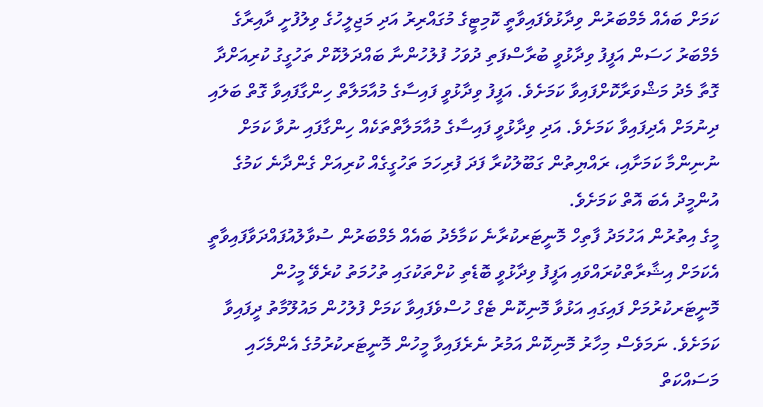ކަމަށް ބައެއް މެމްބަރުން ވިދާޅުވެފައިވާތީ ކޮމިޓީގެ މުގައްރިރު އަދި މަޖިލީހުގެ ވިލުފުށީ ދާއިރާގެ މެމްބަރު ހަސަން އަފީފު ވިދާޅުވީ ބުރާސްފަތި ދުވަހު ފުލުހުންނާ ބައްދަލުކޮށް ތަހުގީގު ކުރިއަށްދާ ގޮތާ މެދު މަޝްވަރާކޮށްފައިވާ ކަމަށެވެ. އަފީފު ވިދާޅުވީ ފައިސާގެ މުއާމަލާތް ހިންގާފައިވާ ގޮތް ބަލައި ދިނުމަށް އެދިފައިވާ ކަމަށެވެ. އަދި ވިދާޅުވީ ފައިސާގެ މުއާމަލާތްތަކެއް ހިންގާފައި ނުވާ ކަމަށް ނުނިންމާ ކަމަށާއި، ރައްޔިތުން ގަބޫލުކުރާ ފަދަ ފުރިހަމަ ތަހުގީގެއް ކުރިއަށް ގެންދާނެ ކަމުގެ އުންމީދު އެބަ އޮތް ކަމަށެވެ.
މީގެ އިތުރުން އަހުމަދު ފާތިހް މޮނީޓަރކުރާނެ ކަމާމެދު ބައެއް މެމްބަރުން ސުވާލުއުފައްދަވާފައިވާތީ އެކަމަށް އިޝާރާތްކުރައްވައި އަފީފު ވިދާޅުވީ ބޮޑެތި ކުށްތަކުގައި ތުހުމަތު ކުރެވޭ މީހުން މޮނީޓަރކުރުމަށް ފައިގައި އަޅުވާ މޮނިކޮން ޓެގް ހުސްވެފައިވާ ކަމަށް ފުލުހުން މައުލޫމާތު ދީފައިވާ ކަމަށެވެ. ނަމަވެސް މިހާރު މޮނިކޮން އަމުރު ނެރެފައިވާ މީހުން މޮނީޓަރކުރުމުގެ އެންމެހައި މަސައްކަތް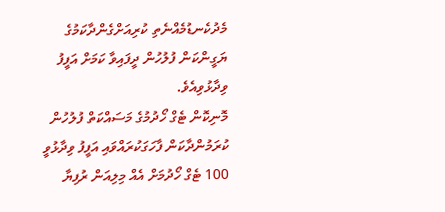މެދުކެނޑުމެއްނެތި ކުރިއަށްގެންދާކަމުގެ ޔަގީންކަން ފުލުހުން ދީފައިވާ ކަމަށް އަފީފު ވިދާޅުވިއެވެ.
މޮނިކޮން ޓެގް ހޯދުމުގެ މަސައްކަތް ފުލުހުން ކުރަމުންދާކަން ފާހަގަކުރައްވައި އަފީފު ވިދާޅުވީ 100 ޓެގް ހޯދުމަށް އެއް މިލިއަން ރުފިޔާ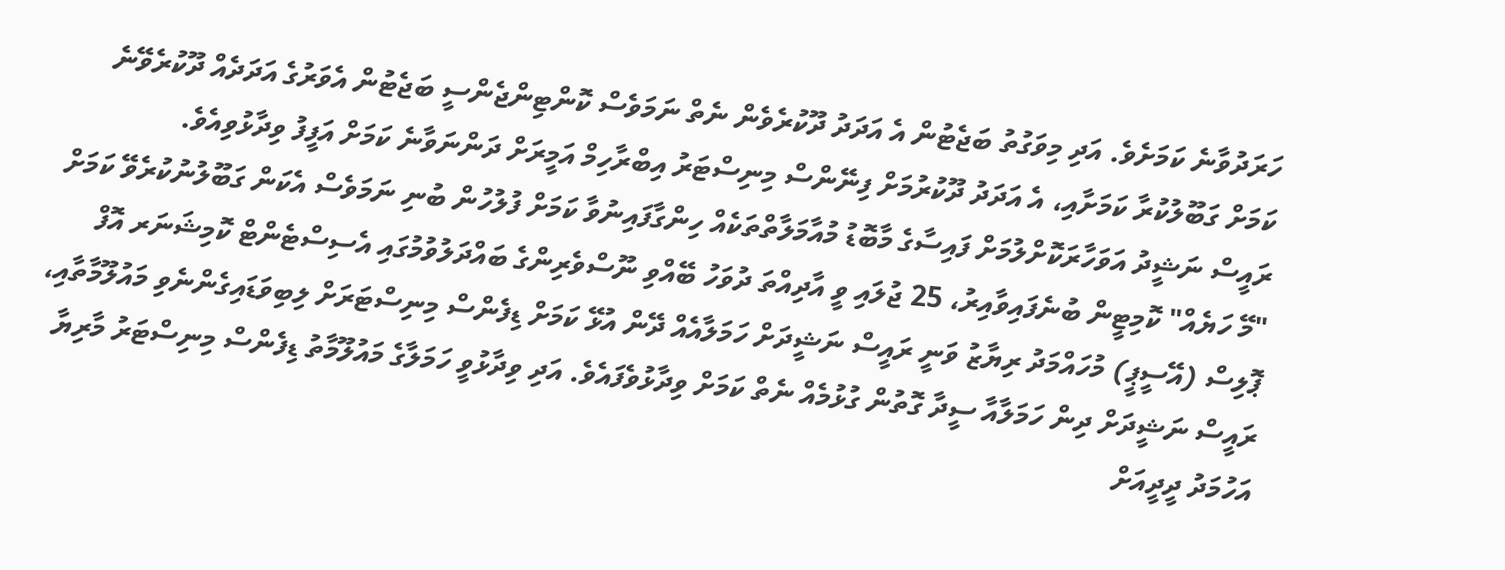ހަރަދުވާނެ ކަމަށެވެ. އަދި މިވަގުތު ބަޖެޓުން އެ އަދަދު ދޫކުރެވެން ނެތް ނަމަވެސް ކޮންޓިންޖެންސީ ބަޖެޓުން އެވަރުގެ އަދަދެއް ދޫކުރެވޭނެ ކަމަށް ގަބޫލުކުރާ ކަމަށާއި، އެ އަދަދު ދޫކުރުމަށް ފިނޭންސް މިނިސްޓަރު އިބްރާހިމް އަމީރަށް ދަންނަވާނެ ކަމަށް އަފީފު ވިދާޅުވިއެވެ.
ރައީސް ނަޝީދު އަވަހާރަކޮށްލުމަށް ފައިސާގެ މާބޮޑު މުއާމަލާތްތަކެއް ހިންގާފައިނުވާ ކަމަށް ފުލުހުން ބުނި ނަމަވެސް އެކަން ގަބޫލުނުކުރެވޭ ކަމަށް "މޭ ހަޔެއް" ކޮމިޓީން ބުނެފައިވާއިރު، 25 ޖުލައި ވީ އާދިއްތަ ދުވަހު ބޭއްވި ނޫސްވެރިންގެ ބައްދަލުވުމުގައި އެސިސްޓެންޓް ކޮމިޝަނަރ އޮފް ޕޮލިސް (އޭސީޕީ) މުހައްމަދު ރިޔާޒު ވަނީ ރައީސް ނަޝީދަށް ހަމަލާއެއް ދޭން އުޅޭ ކަމަށް ޑިފެންސް މިނިސްޓަރަށް ލިބިވަޑައިގެންނެވި މައުލޫމާތާއި، ރައީސް ނަޝީދަށް ދިން ހަމަލާއާ ސީދާ ގޮތުން ގުޅުމެއް ނެތް ކަމަށް ވިދާޅުވެފައެވެ. އަދި ވިދާޅުވީ ހަމަލާގެ މައުލޫމާތު ޑިފެންސް މިނިސްޓަރު މާރިޔާ އަހުމަދު ދީދީއަށް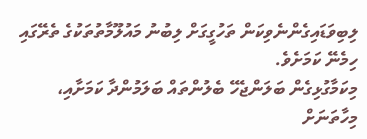ލިބިވަޑައިގެންނެވިކަން ތަހުގީގަށް ލިބުނު މައުލޫމާތުތަކުގެ ތެރޭގައި ހިމެނޭ ކަމަށެވެ.
މިކަމާގުޅިގެން ބަލަންޖެހޭ ބެލުންތައް ބަލަމުންދާ ކަމަށާއި، މިހާތަނަށް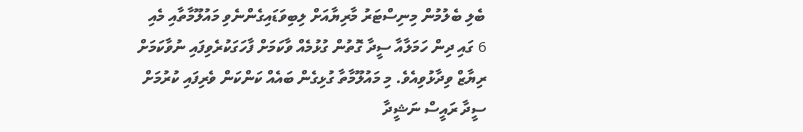ބެލި ބެލުމުން މިނިސްޓަރު މާރިޔާއަށް ލިބިވަޑައިގެންނެވި މައުލޫމާތާއި މެއި 6 ގައި ދިން ހަމަލާއާ ސީދާ ގޮތުން ގުޅުމެއް ވާކަމަށް ފާހަގަކުރެވިފައި ނުވާކަމަށް ރިޔާޒް ވިދާޅުވިއެވެ. މި މައުލޫމާތާ ގުޅިގެން ބައެއް ކަންކަން ވެރިފައި ކުރުމަށް ސީދާ ރައީސް ނަޝީދާ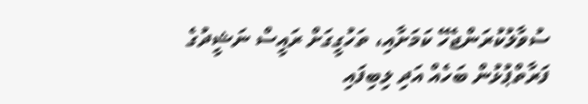ސުވާލުކުރަންޖެހޭ ކަމަށާއި، ތަހުގީގަށް ރައީސް ނަޝީދުގެ ފަރާތްޕުޅުން ބަހެއް އަދި ލިބިފައި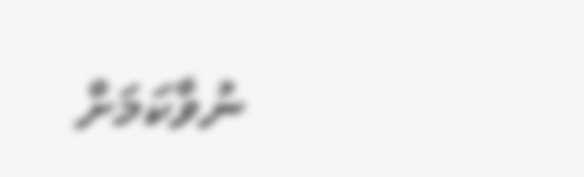ނުވާކަމަށް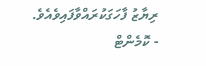ރިޔާޒު ފާހަގަކުރައްވާފައިވެއެވެ.
- ކޮމެންޓް